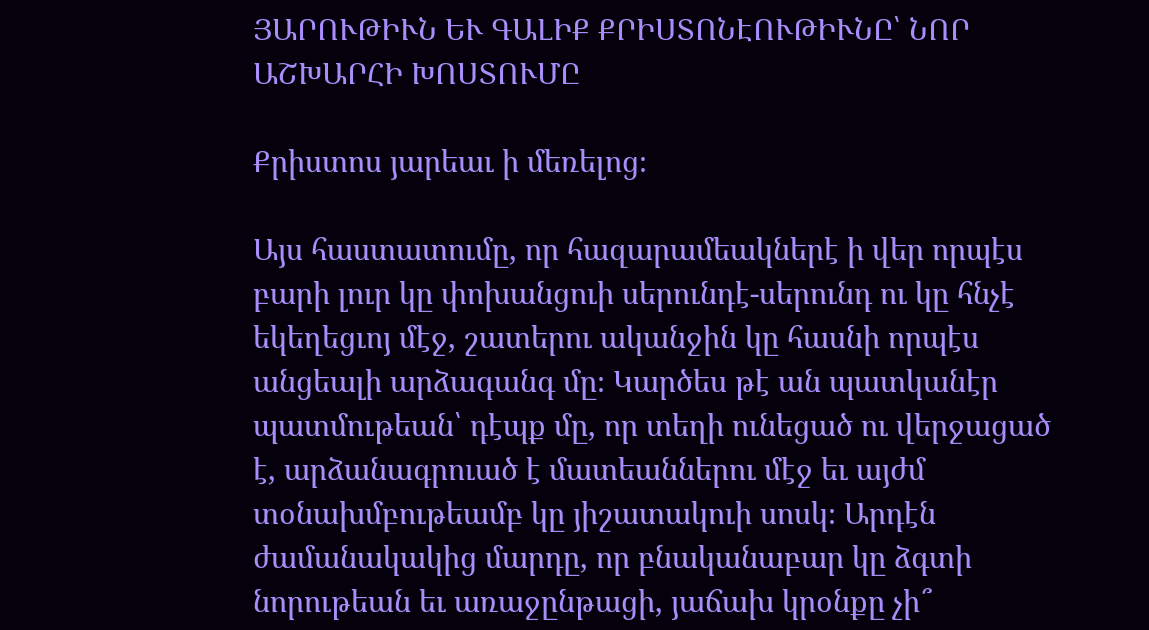ՅԱՐՈՒԹԻՒՆ ԵՒ ԳԱԼԻՔ ՔՐԻՍՏՈՆԷՈՒԹԻՒՆԸ՝ ՆՈՐ ԱՇԽԱՐՀԻ ԽՈՍՏՈՒՄԸ

Քրիստոս յարեաւ ի մեռելոց։

Այս հաստատումը, որ հազարամեակներէ ի վեր որպէս բարի լուր կը փոխանցուի սերունդէ-սերունդ ու կը հնչէ եկեղեցւոյ մէջ, շատերու ականջին կը հասնի որպէս անցեալի արձագանգ մը։ Կարծես թէ ան պատկանէր պատմութեան՝ դէպք մը, որ տեղի ունեցած ու վերջացած է, արձանագրուած է մատեաններու մէջ եւ այժմ տօնախմբութեամբ կը յիշատակուի սոսկ։ Արդէն ժամանակակից մարդը, որ բնականաբար կը ձգտի նորութեան եւ առաջընթացի, յաճախ կրօնքը չի՞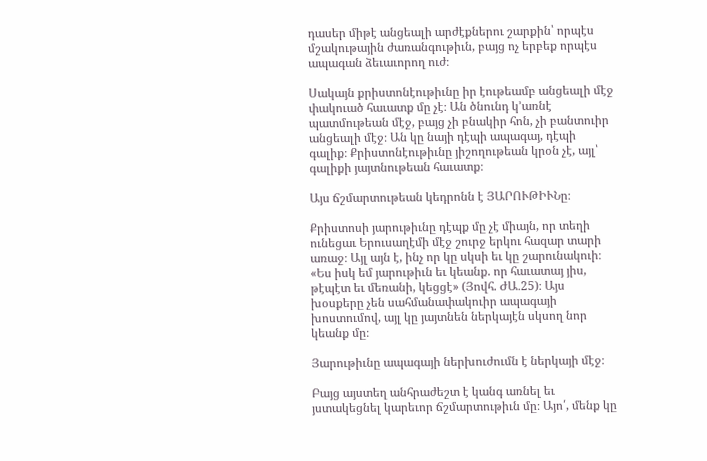դասեր միթէ անցեալի արժէքներու շարքին՝ որպէս մշակութային ժառանգութիւն, բայց ոչ երբեք որպէս ապագան ձեւաւորող ուժ։

Սակայն քրիստոնէութիւնը իր էութեամբ անցեալի մէջ փակուած հաւատք մը չէ։ Ան ծնունդ կ՚առնէ պատմութեան մէջ, բայց չի բնակիր հոն, չի բանտուիր անցեալի մէջ։ Ան կը նայի դէպի ապագայ, դէպի գալիք։ Քրիստոնէութիւնը յիշողութեան կրօն չէ, այլ՝ գալիքի յայտնութեան հաւատք։

Այս ճշմարտութեան կեդրոնն է ՅԱՐՈՒԹԻՒՆը։

Քրիստոսի յարութիւնը դէպք մը չէ միայն, որ տեղի ունեցաւ Երուսաղէմի մէջ շուրջ երկու հազար տարի առաջ։ Այլ այն է, ինչ որ կը սկսի եւ կը շարունակուի։ «Ես իսկ եմ յարութիւն եւ կեանք. որ հաւատայ յիս, թէպէտ եւ մեռանի, կեցցէ» (Յովհ. ԺԱ․25)։ Այս խօսքերը չեն սահմանափակուիր ապագայի խոստումով, այլ կը յայտնեն ներկայէն սկսող նոր կեանք մը։

Յարութիւնը ապագայի ներխուժումն է ներկայի մէջ։

Բայց այստեղ անհրաժեշտ է կանգ առնել եւ յստակեցնել կարեւոր ճշմարտութիւն մը։ Այո՛, մենք կը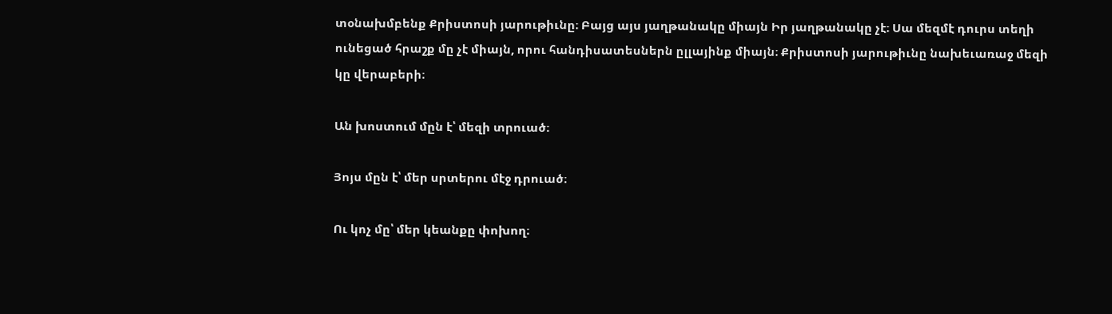տօնախմբենք Քրիստոսի յարութիւնը։ Բայց այս յաղթանակը միայն Իր յաղթանակը չէ։ Սա մեզմէ դուրս տեղի ունեցած հրաշք մը չէ միայն, որու հանդիսատեսներն ըլլայինք միայն։ Քրիստոսի յարութիւնը նախեւառաջ մեզի կը վերաբերի։

Ան խոստում մըն է՝ մեզի տրուած։

Յոյս մըն է՝ մեր սրտերու մէջ դրուած։

Ու կոչ մը՝ մեր կեանքը փոխող։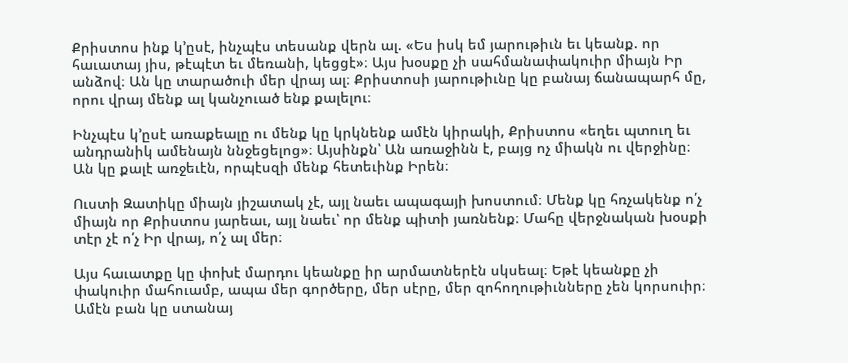Քրիստոս ինք կ՚ըսէ, ինչպէս տեսանք վերն ալ. «Ես իսկ եմ յարութիւն եւ կեանք. որ հաւատայ յիս, թէպէտ եւ մեռանի, կեցցէ»։ Այս խօսքը չի սահմանափակուիր միայն Իր անձով։ Ան կը տարածուի մեր վրայ ալ։ Քրիստոսի յարութիւնը կը բանայ ճանապարհ մը, որու վրայ մենք ալ կանչուած ենք քալելու։

Ինչպէս կ՚ըսէ առաքեալը ու մենք կը կրկնենք ամէն կիրակի, Քրիստոս «եղեւ պտուղ եւ անդրանիկ ամենայն ննջեցելոց»։ Այսինքն՝ Ան առաջինն է, բայց ոչ միակն ու վերջինը։ Ան կը քալէ առջեւէն, որպէսզի մենք հետեւինք Իրեն։

Ուստի Զատիկը միայն յիշատակ չէ, այլ նաեւ ապագայի խոստում։ Մենք կը հռչակենք ո՛չ միայն որ Քրիստոս յարեաւ, այլ նաեւ՝ որ մենք պիտի յառնենք։ Մահը վերջնական խօսքի տէր չէ ո՛չ Իր վրայ, ո՛չ ալ մեր։

Այս հաւատքը կը փոխէ մարդու կեանքը իր արմատներէն սկսեալ։ Եթէ կեանքը չի փակուիր մահուամբ, ապա մեր գործերը, մեր սէրը, մեր զոհողութիւնները չեն կորսուիր։ Ամէն բան կը ստանայ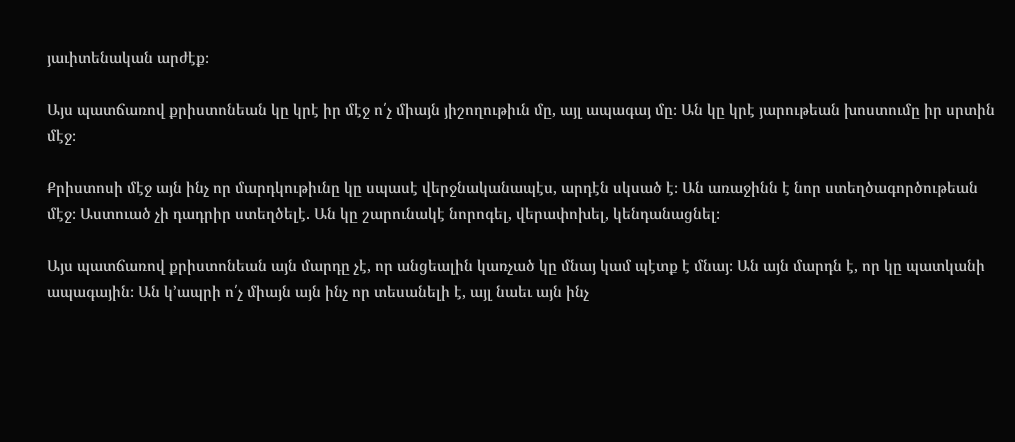յաւիտենական արժէք։

Այս պատճառով քրիստոնեան կը կրէ իր մէջ ո՛չ միայն յիշողութիւն մը, այլ ապագայ մը։ Ան կը կրէ յարութեան խոստումը իր սրտին մէջ։

Քրիստոսի մէջ այն ինչ որ մարդկութիւնը կը սպասէ վերջնականապէս, արդէն սկսած է։ Ան առաջինն է նոր ստեղծագործութեան մէջ։ Աստուած չի դադրիր ստեղծելէ. Ան կը շարունակէ նորոգել, վերափոխել, կենդանացնել։

Այս պատճառով քրիստոնեան այն մարդը չէ, որ անցեալին կառչած կը մնայ կամ պէտք է մնայ։ Ան այն մարդն է, որ կը պատկանի ապագային։ Ան կ՚ապրի ո՛չ միայն այն ինչ որ տեսանելի է, այլ նաեւ այն ինչ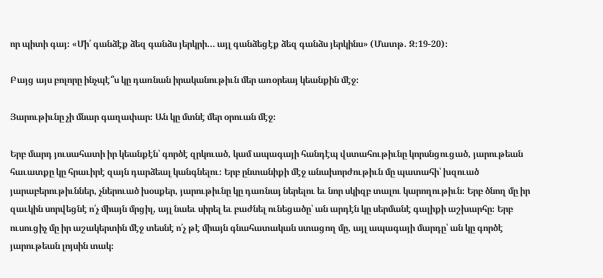որ պիտի գայ։ «Մի՛ գանձէք ձեզ գանձս յերկրի… այլ գանձեցէք ձեզ գանձս յերկինս» (Մատթ. Զ։19-20)։

Բայց այս բոլորը ինչպէ՞ս կը դառնան իրականութիւն մեր առօրեայ կեանքին մէջ։

Յարութիւնը չի մնար գաղափար։ Ան կը մտնէ մեր օրուան մէջ։

Երբ մարդ յուսահատի իր կեանքէն՝ գործէ զրկուած, կամ ապագայի հանդէպ վստահութիւնը կորսնցուցած, յարութեան հաւատքը կը հրաւիրէ զայն դարձեալ կանգնելու։ Երբ ընտանիքի մէջ անախորժութիւն մը պատահի՝ խզուած յարաբերութիւններ, չներուած խօսքեր, յարութիւնը կը դառնայ ներելու եւ նոր սկիզբ տալու կարողութիւն։ Երբ ծնող մը իր զաւկին սորվեցնէ ո՛չ միայն մրցիլ, այլ նաեւ սիրել եւ բաժնել ունեցածը՝ ան արդէն կը սերմանէ գալիքի աշխարհը։ Երբ ուսուցիչ մը իր աշակերտին մէջ տեսնէ ո՛չ թէ միայն գնահատական ստացող մը, այլ ապագայի մարդը՝ ան կը գործէ յարութեան լոյսին տակ։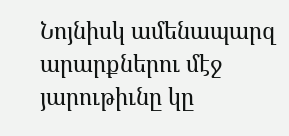Նոյնիսկ ամենապարզ արարքներու մէջ յարութիւնը կը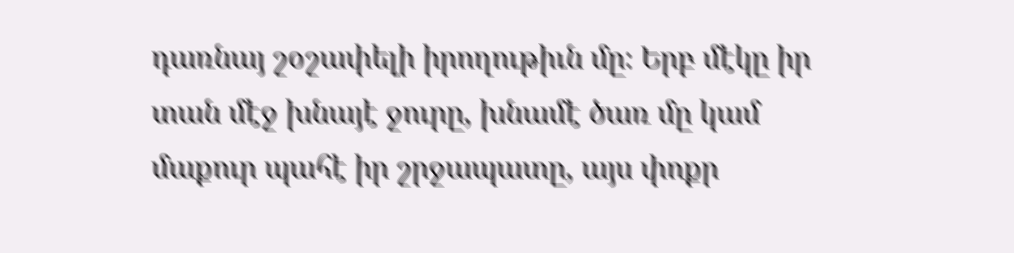դառնայ շօշափելի իրողութիւն մը։ Երբ մէկը իր տան մէջ խնայէ ջուրը, խնամէ ծառ մը կամ մաքուր պահէ իր շրջապատը, այս փոքր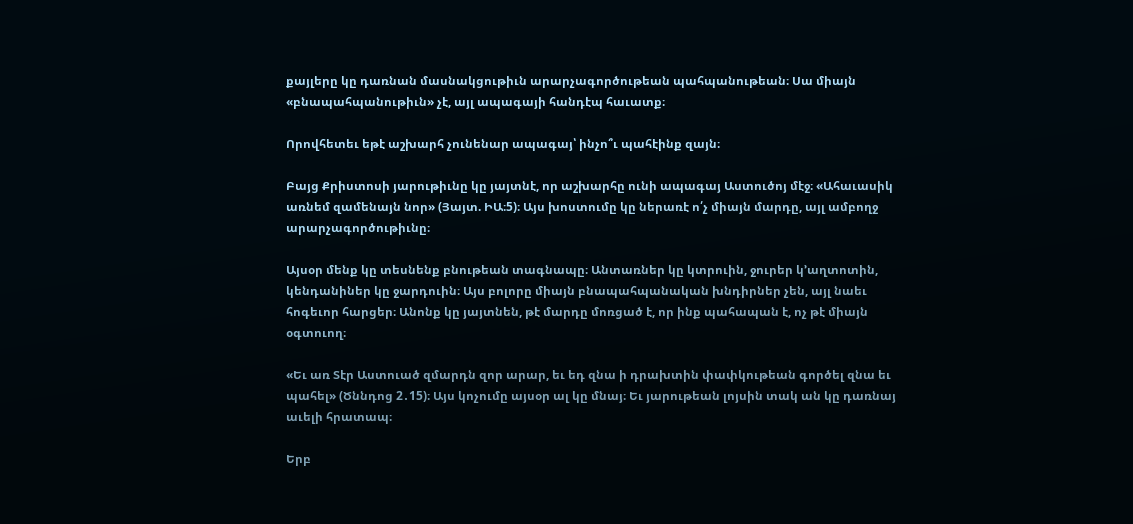քայլերը կը դառնան մասնակցութիւն արարչագործութեան պահպանութեան։ Սա միայն «բնապահպանութիւն» չէ, այլ ապագայի հանդէպ հաւատք։

Որովհետեւ եթէ աշխարհ չունենար ապագայ՝ ինչո՞ւ պահէինք զայն։

Բայց Քրիստոսի յարութիւնը կը յայտնէ, որ աշխարհը ունի ապագայ Աստուծոյ մէջ։ «Ահաւասիկ առնեմ զամենայն նոր» (Յայտ. ԻԱ։5)։ Այս խոստումը կը ներառէ ո՛չ միայն մարդը, այլ ամբողջ արարչագործութիւնը։

Այսօր մենք կը տեսնենք բնութեան տագնապը։ Անտառներ կը կտրուին, ջուրեր կ՚աղտոտին, կենդանիներ կը ջարդուին։ Այս բոլորը միայն բնապահպանական խնդիրներ չեն, այլ նաեւ հոգեւոր հարցեր։ Անոնք կը յայտնեն, թէ մարդը մոռցած է, որ ինք պահապան է, ոչ թէ միայն օգտուող։

«Եւ առ Տէր Աստուած զմարդն զոր արար, եւ եդ զնա ի դրախտին փափկութեան գործել զնա եւ պահել» (Ծննդոց 2․15)։ Այս կոչումը այսօր ալ կը մնայ։ Եւ յարութեան լոյսին տակ ան կը դառնայ աւելի հրատապ։

Երբ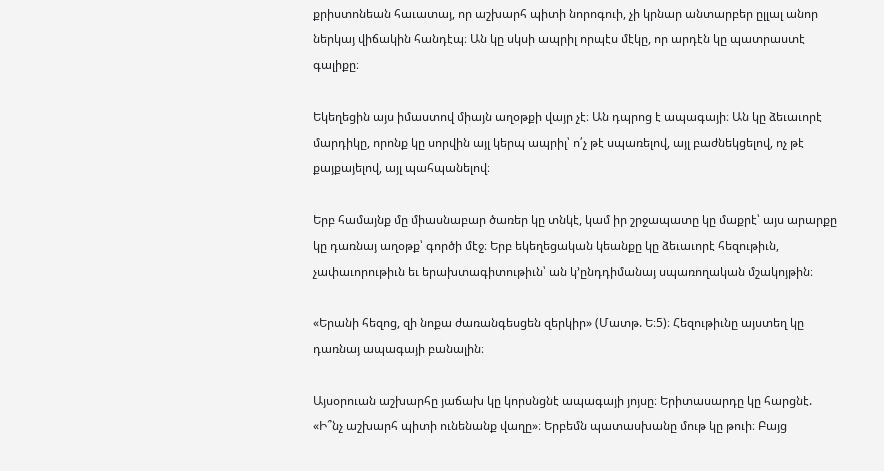քրիստոնեան հաւատայ, որ աշխարհ պիտի նորոգուի, չի կրնար անտարբեր ըլլալ անոր ներկայ վիճակին հանդէպ։ Ան կը սկսի ապրիլ որպէս մէկը, որ արդէն կը պատրաստէ գալիքը։

Եկեղեցին այս իմաստով միայն աղօթքի վայր չէ։ Ան դպրոց է ապագայի։ Ան կը ձեւաւորէ մարդիկը, որոնք կը սորվին այլ կերպ ապրիլ՝ ո՛չ թէ սպառելով, այլ բաժնեկցելով, ոչ թէ քայքայելով, այլ պահպանելով։

Երբ համայնք մը միասնաբար ծառեր կը տնկէ, կամ իր շրջապատը կը մաքրէ՝ այս արարքը կը դառնայ աղօթք՝ գործի մէջ։ Երբ եկեղեցական կեանքը կը ձեւաւորէ հեզութիւն, չափաւորութիւն եւ երախտագիտութիւն՝ ան կ՚ընդդիմանայ սպառողական մշակոյթին։

«Երանի հեզոց, զի նոքա ժառանգեսցեն զերկիր» (Մատթ. Ե։5)։ Հեզութիւնը այստեղ կը դառնայ ապագայի բանալին։

Այսօրուան աշխարհը յաճախ կը կորսնցնէ ապագայի յոյսը։ Երիտասարդը կը հարցնէ. «Ի՞նչ աշխարհ պիտի ունենանք վաղը»։ Երբեմն պատասխանը մութ կը թուի։ Բայց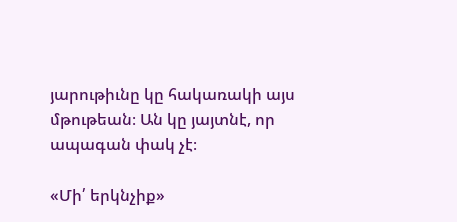յարութիւնը կը հակառակի այս մթութեան։ Ան կը յայտնէ, որ ապագան փակ չէ։

«Մի՛ երկնչիք»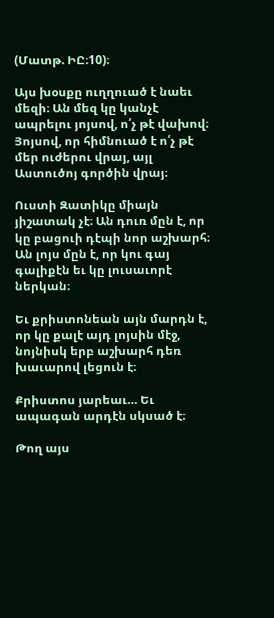(Մատթ. ԻԸ։10)։

Այս խօսքը ուղղուած է նաեւ մեզի։ Ան մեզ կը կանչէ ապրելու յոյսով, ո՛չ թէ վախով։ Յոյսով, որ հիմնուած է ո՛չ թէ մեր ուժերու վրայ, այլ Աստուծոյ գործին վրայ։

Ուստի Զատիկը միայն յիշատակ չէ։ Ան դուռ մըն է, որ կը բացուի դէպի նոր աշխարհ։ Ան լոյս մըն է, որ կու գայ գալիքէն եւ կը լուսաւորէ ներկան։

Եւ քրիստոնեան այն մարդն է, որ կը քալէ այդ լոյսին մէջ, նոյնիսկ երբ աշխարհ դեռ խաւարով լեցուն է։

Քրիստոս յարեաւ… Եւ ապագան արդէն սկսած է։

Թող այս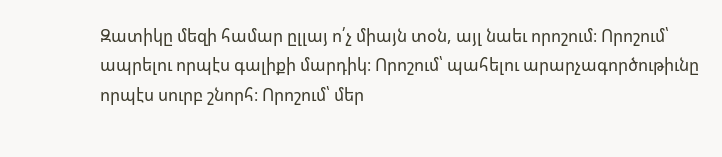Զատիկը մեզի համար ըլլայ ո՛չ միայն տօն, այլ նաեւ որոշում։ Որոշում՝ ապրելու որպէս գալիքի մարդիկ։ Որոշում՝ պահելու արարչագործութիւնը որպէս սուրբ շնորհ։ Որոշում՝ մեր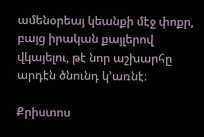ամենօրեայ կեանքի մէջ փոքր, բայց իրական քայլերով վկայելու, թէ նոր աշխարհը արդէն ծնունդ կ՚առնէ։

Քրիստոս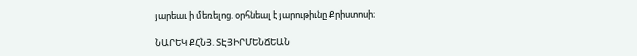յարեաւ ի մեռելոց. օրհնեալ է յարութիւնը Քրիստոսի։

ՆԱՐԵԿ ՔՀՆՅ. ՏԷՅԻՐՄԵՆՃԵԱՆ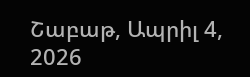Շաբաթ, Ապրիլ 4, 2026